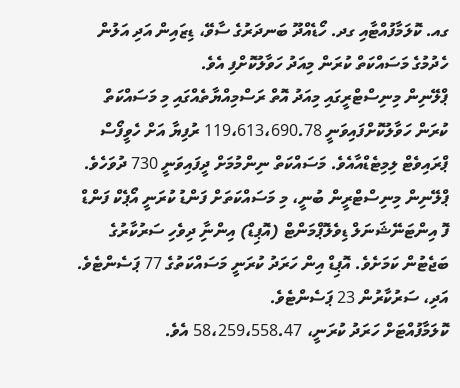ގއ. ކޮލަމާފުއްޓާއި ގދ. ހޯޑެއްދޫ ބަނދަރުގެ ސާވޭ، ޑިޒައިން އަދި އަލުން ހެދުމުގެ މަސައްކަތް ކުރަން މިއަދު ހަވާލުކޮށްފި އެވެ.
ޕްލޭނިން މިނިސްޓްރީގައި މިއަދު އޮތް ރަސްމިއްޔާތެއްގައި މި މަސައްކަތް ކުރަން ހަވާލުކޮށްފައިވަނީ 119،613،690.78 ރުފިޔާ އަށް ހެވީފޯސް ޕްރައިވެޓް ލިމިޓެޑްއާއެވެ. މަސައްކަތް ނިންމުމަށް ދީފައިވަނީ 730 ދުވަހެވެ.
ޕްލޭނިން މިނިސްޓްރީން ބުނީ، މި މަސައްކަތަށް ފަންޑު ކުރަނީ އޯޕެކް ފަންޑް ފޮ އިންޓަނޭޝަނަލް ޑިވެލޮޕްމަންޓް (އޮޕިޑް) އިންނާި ދިވެހި ސަރުކާރުގެ ބަޖެޓުން ކަމަށެވެ. އޮޕިޑް އިން ހަރަދު ކުރަނީ މަސައްކަތުގެ 77 ޕަސެންޓެވެ. އަދި، ސަރުކާރުން 23 ޕަސެންޓެވެ.
ކޮލަމާފުއްޓަށް ހަރަދު ކުރަނީ، 58،259،558.47 އެވެ.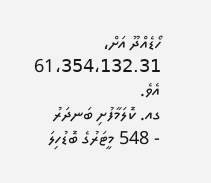ހޯޑެއްދޫ އަށް، 61،354،132.31 އެވެ.
ގއ. ކޮލަމާފުށި ބަނދަރު
- 548 މީޓަރުގެ ބޮޑުހިލަ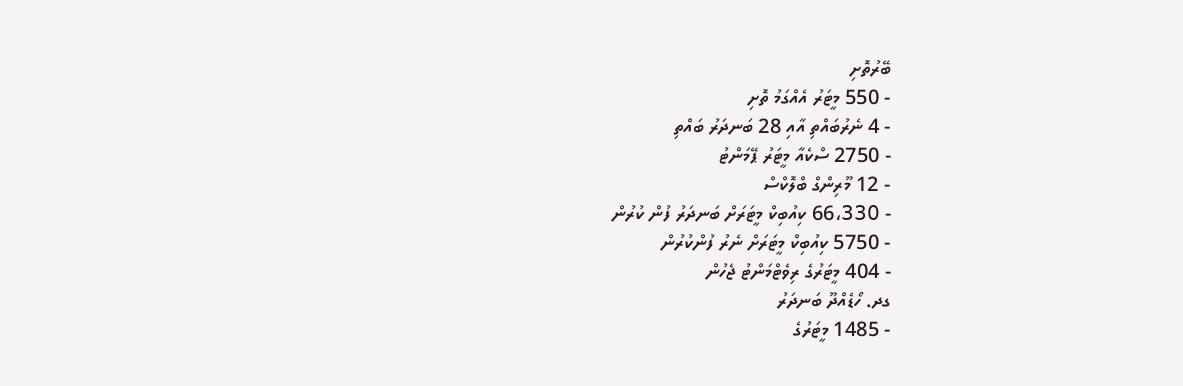ބޭރުތޮށި
- 550 މީޓަރު އެއްގަމު ތޮށި
- 4 ނެރުބައްތި އާއި 28 ބަނދަރު ބައްތި
- 2750 ސްކެއާ މީޓަރު ޕޭމަންޓު
- 12 މޫރިންގް ބްލޮކްސް
- 66،330 ކިއުބިކް މީޓަރަށް ބަނދަރު ފުން ކުރުން
- 5750 ކިއުބިކް މީޓަރަށް ނެރު ފުންކުރުން
- 404 މީޓަރުގެ ރިވެޓްމަންޓު ޖެހުން
ގދ. ހޯޑެއްދޫ ބަނދަރު
- 1485 މީޓަރުގެ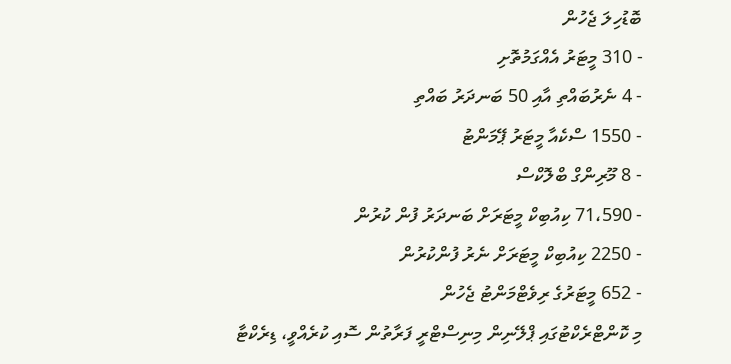ބޮޑުހިލަ ޖެހުން
- 310 މީޓަރު އެއްގަމުތޮށި
- 4 ނެރުބައްތި އާއި 50 ބަނދަރު ބައްތި
- 1550 ސްކެއާ މީޓަރު ޕޭމަންޓު
- 8 މޫރިންގް ބްލޮކްސް
- 71،590 ކިއުބިކް މީޓަރަށް ބަނދަރު ފުން ކުރުން
- 2250 ކިއުބިކް މީޓަރަށް ނެރު ފުންކުރުން
- 652 މީޓަރުގެ ރިވެޓްމަންޓު ޖެހުން
މި ކޮންޓްރެކްޓުގައި ޕްލޭނިން މިނިސްޓްރީ ފަރާތުން ސޮއި ކުރެއްވީ، ޑިރެކްޓާ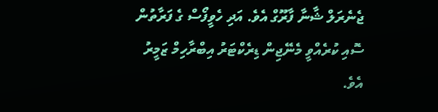ޖެނެރަލް ޝާނާ ފާރޫގް އެވެ. އަދި ހެވީފޯސް ގެ ފަރާތުން ސޮއި ކުރެއްވީ މެނޭޖިން ޑިރެކްޓަރު އިބްރާހިމް ޒަމީރު އެވެ.